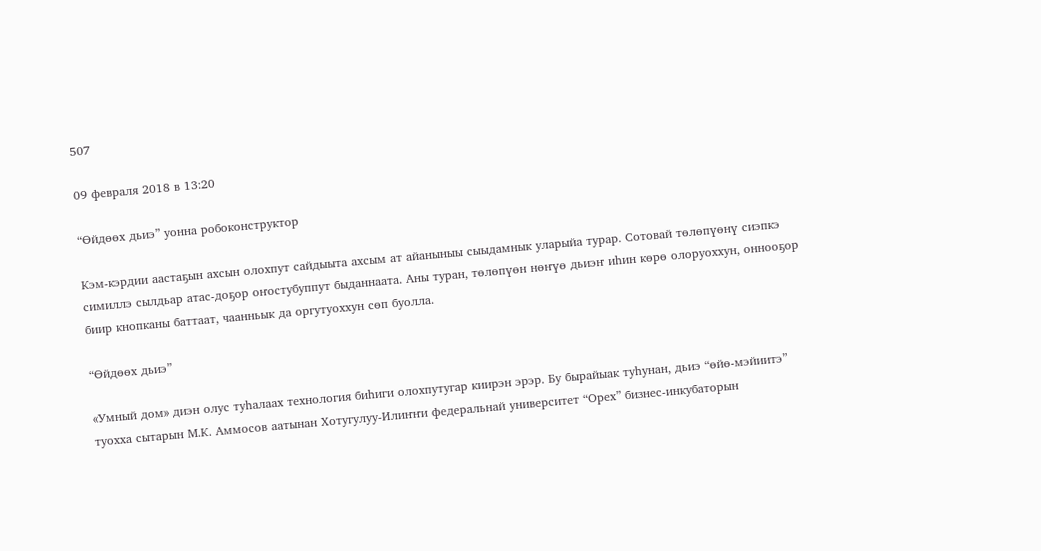507

09 февраля 2018 в 13:20

“Өйдөөх дьиэ” уонна робоконструктор

Кэм-кэрдии аастаҕын ахсын олохпут сайдыыта ахсым ат айаныныы сыыдамнык уларыйа турар. Сотовай төлөпүөнү сиэпкэ симиллэ сылдьар атас-доҕор оҥостубуппут быданнаата. Аны туран, төлөпүөн нөҥүө дьиэҥ иһин көрө олоруоххун, оннооҕор биир кнопканы баттаат, чаанньык да оргутуоххун сөп буолла.

“Өйдөөх дьиэ”

«Умный дом» диэн олус туһалаах технология биһиги олохпутугар киирэн эрэр. Бу бырайыак туһунан, дьиэ “өйө-мэйиитэ” туохха сытарын М.К. Аммосов аатынан Хотугулуу-Илиҥҥи федеральнай университет “Орех” бизнес-инкубаторын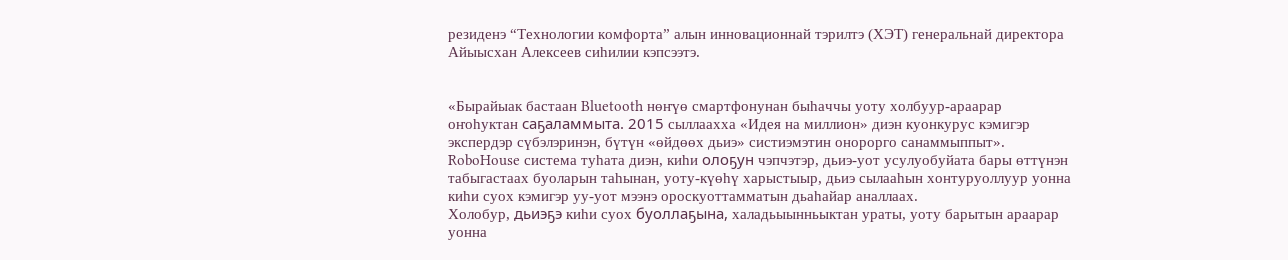резиденэ “Технологии комфорта” алын инновационнай тэрилтэ (ХЭТ) генеральнай директора Айыысхан Алексеев сиһилии кэпсээтэ.


«Бырайыак бастаан Bluetooth нөҥүө смартфонунан быһаччы уоту холбуур-араарар оҥоһуктан саҕаламмыта. 2015 сыллаахха «Идея на миллион» диэн куонкурус кэмигэр экспердэр сүбэлэринэн, бүтүн «өйдөөх дьиэ» систиэмэтин онорорго санаммыппыт».
RoboHouse система туһата диэн, киһи олоҕун чэпчэтэр, дьиэ-уот усулуобуйата бары өттүнэн табыгастаах буоларын таһынан, уоту-күөһү харыстыыр, дьиэ сылааһын хонтуруоллуур уонна киһи суох кэмигэр уу-уот мээнэ ороскуоттамматын дьаһайар аналлаах.
Холобур, дьиэҕэ киһи суох буоллаҕына, халадьыынньыктан ураты, уоту барытын араарар уонна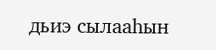дьиэ сылааһын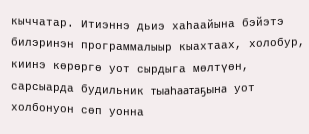кыччатар. Итиэннэ дьиэ хаһаайына бэйэтэ билэринэн программалыыр кыахтаах, холобур, киинэ көрөргө уот сырдыга мөлтүөн, сарсыарда будильник тыаһаатаҕына уот холбонуон сөп уонна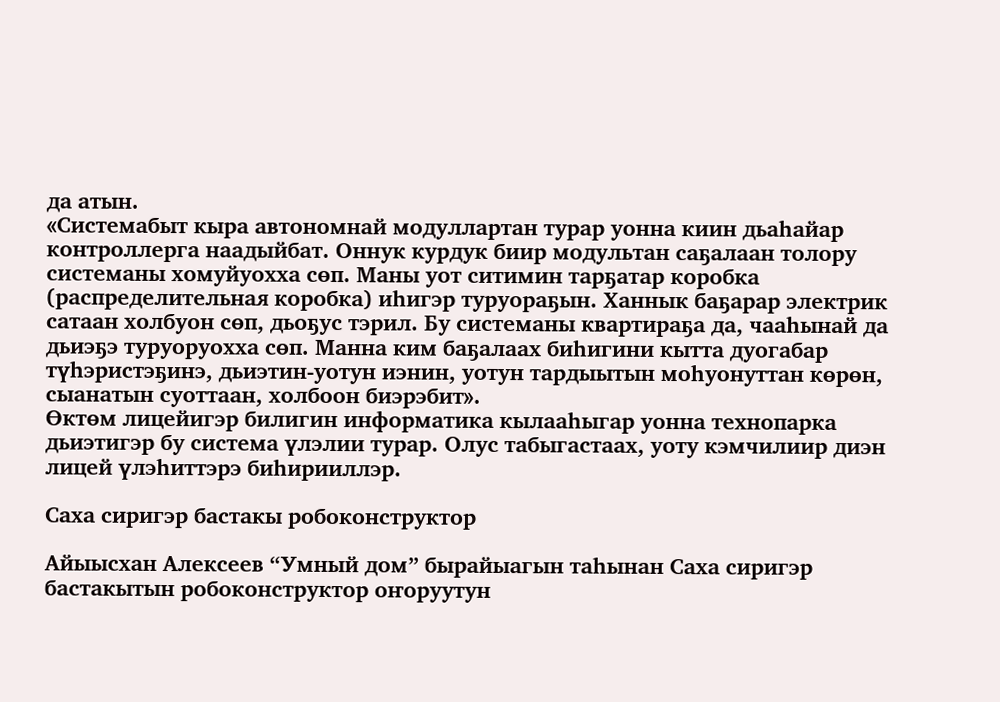да атын.
«Системабыт кыра автономнай модуллартан турар уонна киин дьаһайар контроллерга наадыйбат. Оннук курдук биир модультан саҕалаан толору системаны хомуйуохха сөп. Маны уот ситимин тарҕатар коробка (распределительная коробка) иһигэр туруораҕын. Ханнык баҕарар электрик сатаан холбуон сөп, дьоҕус тэрил. Бу системаны квартираҕа да, чааһынай да дьиэҕэ туруоруохха сөп. Манна ким баҕалаах биһигини кытта дуогабар түһэристэҕинэ, дьиэтин-уотун иэнин, уотун тардыытын моһуонуттан көрөн, сыанатын суоттаан, холбоон биэрэбит».
Өктөм лицейигэр билигин информатика кылааһыгар уонна технопарка дьиэтигэр бу система үлэлии турар. Олус табыгастаах, уоту кэмчилиир диэн лицей үлэһиттэрэ биһирииллэр.

Саха сиригэр бастакы робоконструктор

Айыысхан Алексеев “Умный дом” бырайыагын таһынан Саха сиригэр бастакытын робоконструктор оҥоруутун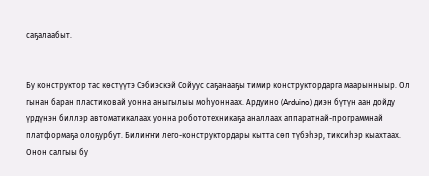саҕалаабыт.


Бу конструктор тас көстүүтэ Сэбиэскэй Сойуус саҕанааҕы тимир конструктордарга маарынныыр. Ол гынан баран пластиковай уонна аныгылыы моһуоннаах. Ардуино (Arduino) диэн бүтүн аан дойду үрдүнэн биллэр автоматикалаах уонна робототехникаҕа аналлаах аппаратнай-программнай платформаҕа олоҕурбут. Билиҥҥи лего-конструктордары кытта сөп түбэһэр, тиксиһэр кыахтаах. Онон салгыы бу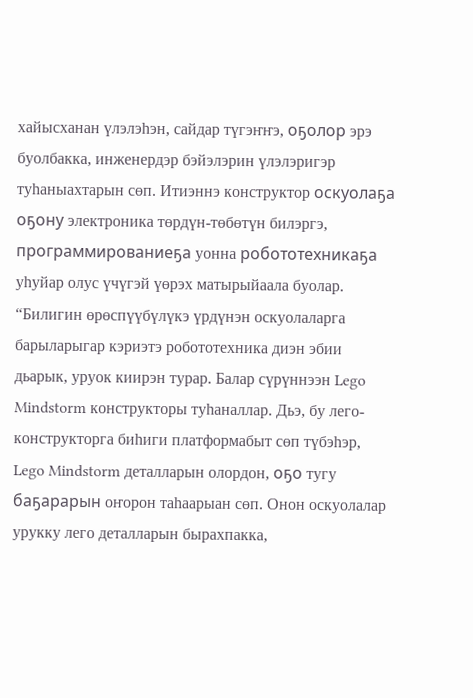хайысханан үлэлэһэн, сайдар түгэҥҥэ, оҕолор эрэ буолбакка, инженердэр бэйэлэрин үлэлэригэр туһаныахтарын сөп. Итиэннэ конструктор оскуолаҕа оҕону электроника төрдүн-төбөтүн билэргэ, программированиеҕа уонна робототехникаҕа уһуйар олус үчүгэй үөрэх матырыйаала буолар. “Билигин өрөспүүбүлүкэ үрдүнэн оскуолаларга барыларыгар кэриэтэ робототехника диэн эбии дьарык, уруок киирэн турар. Балар сүрүннээн Lego Mindstorm конструкторы туһаналлар. Дьэ, бу лего-конструкторга биһиги платформабыт сөп түбэһэр, Lego Mindstorm деталларын олордон, оҕо тугу баҕарарын оҥорон таһаарыан сөп. Онон оскуолалар урукку лего деталларын бырахпакка,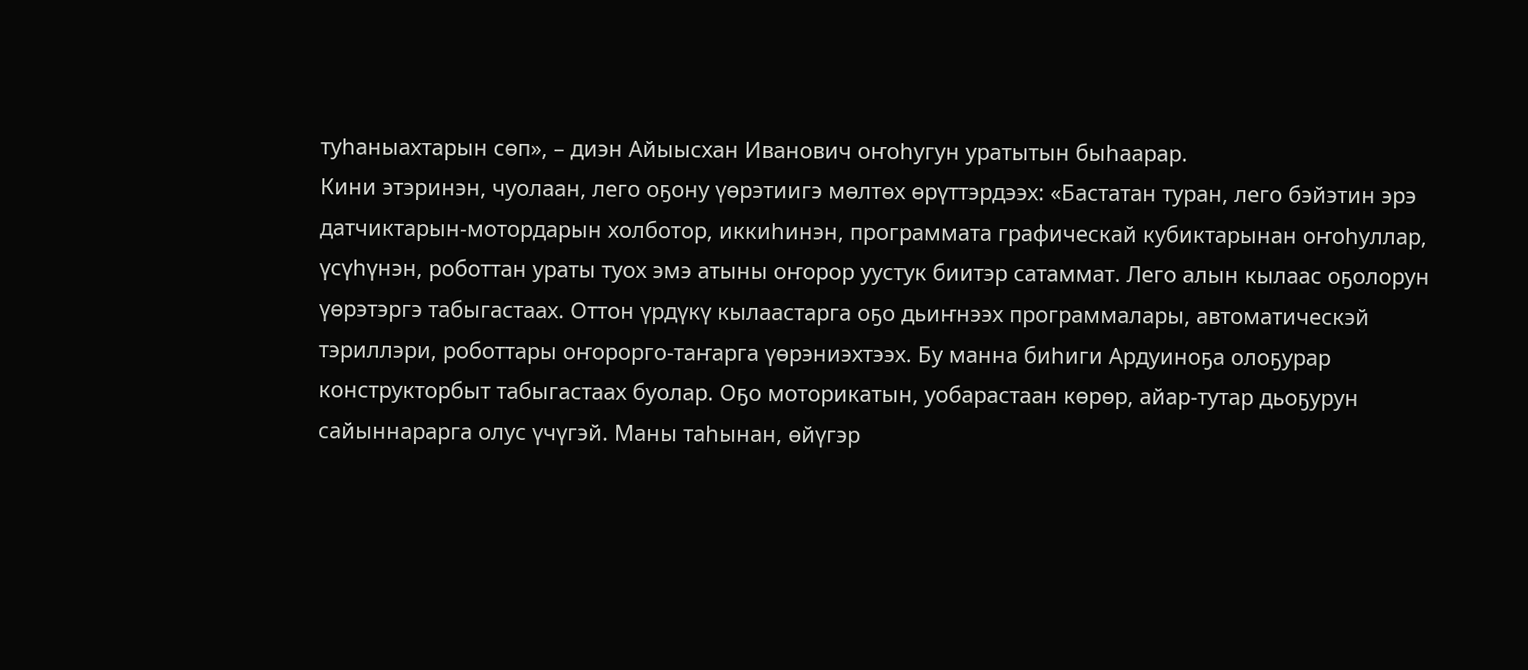туһаныахтарын сөп», – диэн Айыысхан Иванович оҥоһугун уратытын быһаарар.
Кини этэринэн, чуолаан, лего оҕону үөрэтиигэ мөлтөх өрүттэрдээх: «Бастатан туран, лего бэйэтин эрэ датчиктарын-мотордарын холботор, иккиһинэн, программата графическай кубиктарынан оҥоһуллар, үсүһүнэн, роботтан ураты туох эмэ атыны оҥорор уустук биитэр сатаммат. Лего алын кылаас оҕолорун үөрэтэргэ табыгастаах. Оттон үрдүкү кылаастарга оҕо дьиҥнээх программалары, автоматическэй тэриллэри, роботтары оҥорорго-таҥарга үөрэниэхтээх. Бу манна биһиги Ардуиноҕа олоҕурар конструкторбыт табыгастаах буолар. Оҕо моторикатын, уобарастаан көрөр, айар-тутар дьоҕурун сайыннарарга олус үчүгэй. Маны таһынан, өйүгэр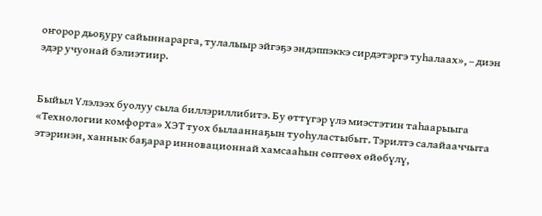оҥорор дьоҕуру сайыннарарга, тулалыыр эйгэҕэ эндэппэккэ сирдэтэргэ туһалаах», – диэн эдэр учуонай бэлиэтиир.


Быйыл Үлэлээх буолуу сыла биллэриллибитэ. Бу өттүгэр үлэ миэстэтин таһаарыыга «Технологии комфорта» ХЭТ туох былааннаҕын туоһуластыбыт. Тэрилтэ салайааччыта этэринэн, ханнык баҕарар инновационнай хамсааһын сөптөөх өйөбүлү,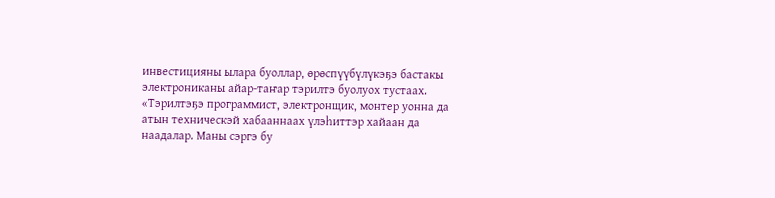инвестицияны ылара буоллар, өрөспүүбүлүкэҕэ бастакы электрониканы айар-таҥар тэрилтэ буолуох тустаах. «Тэрилтэҕэ программист, электронщик, монтер уонна да атын техническэй хабааннаах үлэһиттэр хайаан да наадалар. Маны сэргэ бу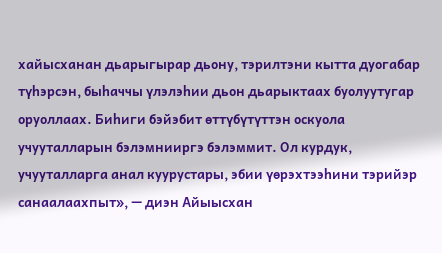хайысханан дьарыгырар дьону, тэрилтэни кытта дуогабар түһэрсэн, быһаччы үлэлэһии дьон дьарыктаах буолуутугар оруоллаах. Биһиги бэйэбит өттүбүтүттэн оскуола учууталларын бэлэмнииргэ бэлэммит. Ол курдук, учууталларга анал куурустары, эбии үөрэхтээһини тэрийэр санаалаахпыт», — диэн Айыысхан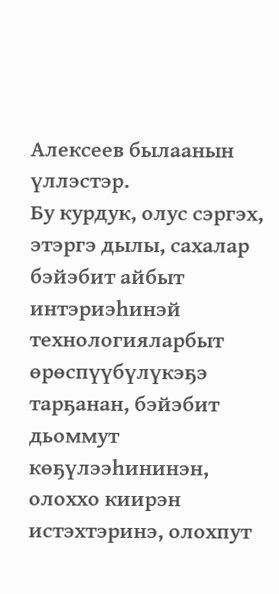Алексеев былаанын үллэстэр.
Бу курдук, олус сэргэх, этэргэ дылы, сахалар бэйэбит айбыт интэриэһинэй технологияларбыт өрөспүүбүлүкэҕэ тарҕанан, бэйэбит дьоммут көҕүлээһининэн, олоххо киирэн истэхтэринэ, олохпут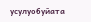усулуобуйата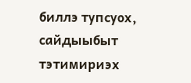биллэ тупсуох, сайдыыбыт тэтимириэх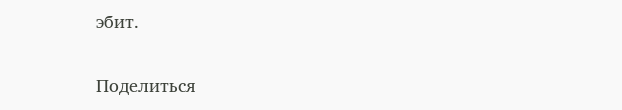эбит.

Поделиться